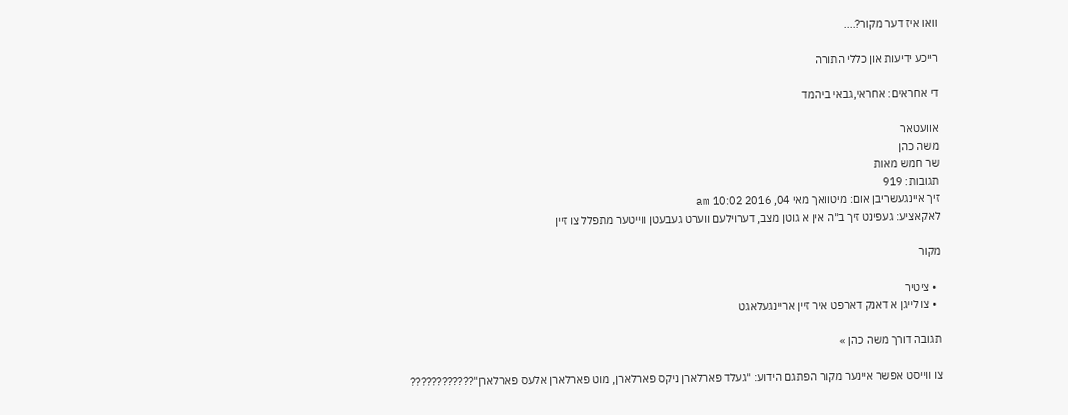וואו איז דער מקור?....

רייכע ידיעות און כללי התורה

די אחראים: אחראי,גבאי ביהמד

אוועטאר
משה כהן
שר חמש מאות
תגובות: 919
זיך איינגעשריבן אום: מיטוואך מאי 04, 2016 10:02 am
לאקאציע: געפינט זיך ב"ה אין א גוטן מצב, דערוילעם ווערט געבעטן ווייטער מתפלל צו זיין

מקור

  • ציטיר
  • צו לייגן א דאנק דארפט איר זיין אריינגעלאגט

תגובה דורך משה כהן »

צו ווייסט אפשר איינער מקור הפתגם הידוע: "געלד פארלארן ניקס פארלארן, מוט פארלארן אלעס פארלארן"????????????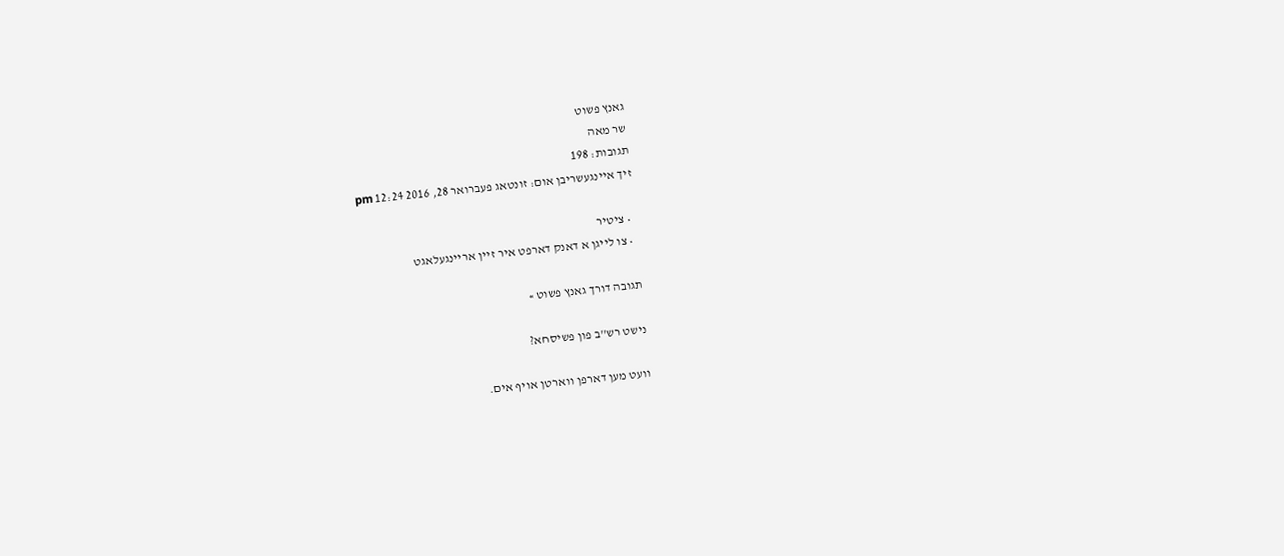גאנץ פשוט
שר מאה
תגובות: 198
זיך איינגעשריבן אום: זונטאג פעברואר 28, 2016 12:24 pm

  • ציטיר
  • צו לייגן א דאנק דארפט איר זיין אריינגעלאגט

תגובה דורך גאנץ פשוט »

נישט רש''ב פון פשיסחא?

וועט מען דארפן ווארטן אויף אים.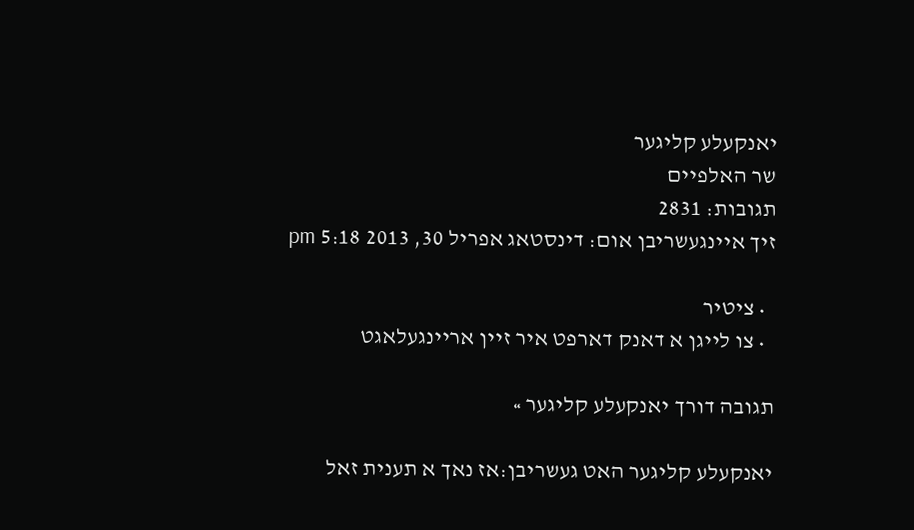יאנקעלע קליגער
שר האלפיים
תגובות: 2831
זיך איינגעשריבן אום: דינסטאג אפריל 30, 2013 5:18 pm

  • ציטיר
  • צו לייגן א דאנק דארפט איר זיין אריינגעלאגט

תגובה דורך יאנקעלע קליגער »

יאנקעלע קליגער האט געשריבן:אז נאך א תענית זאל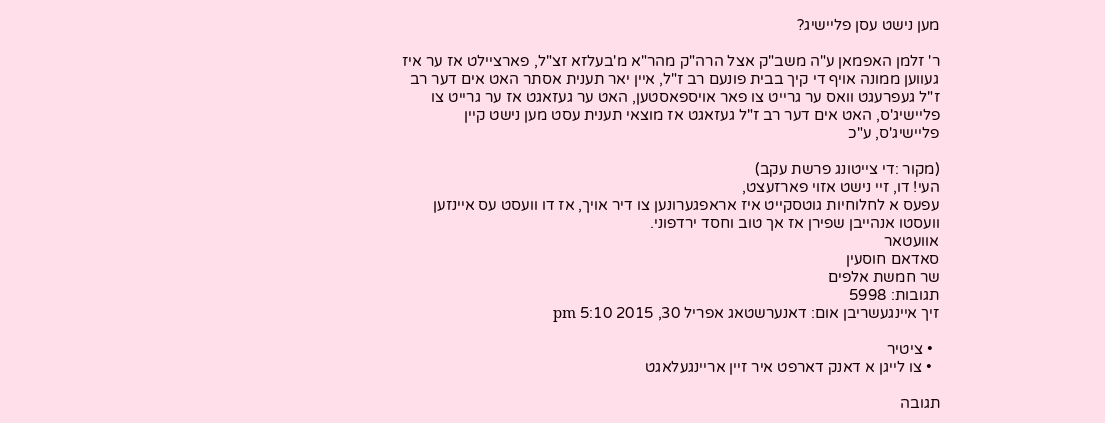מען נישט עסן פליישיג?

ר' זלמן האפמאן ע"ה משב"ק אצל הרה"ק מהר"א מ'בעלזא זצ"ל, פארציילט אז ער איז געווען ממונה אויף די קיך בבית פונעם רב ז"ל, איין יאר תענית אסתר האט אים דער רב ז"ל געפרעגט וואס ער גרייט צו פאר אויספאסטען, האט ער געזאגט אז ער גרייט צו פליישיג'ס, האט אים דער רב ז"ל געזאגט אז מוצאי תענית עסט מען נישט קיין פליישיג'ס, ע"כ

(מקור :די צייטונג פרשת עקב)
העי! דו, זיי נישט אזוי פארזעצט,
עפעס א לחלוחיות גוטסקייט איז אראפגערונען צו דיר אויך, אז דו וועסט עס איינזען וועסטו אנהייבן שפירן אז אך טוב וחסד ירדפוני.
אוועטאר
סאדאם חוסעין
שר חמשת אלפים
תגובות: 5998
זיך איינגעשריבן אום: דאנערשטאג אפריל 30, 2015 5:10 pm

  • ציטיר
  • צו לייגן א דאנק דארפט איר זיין אריינגעלאגט

תגובה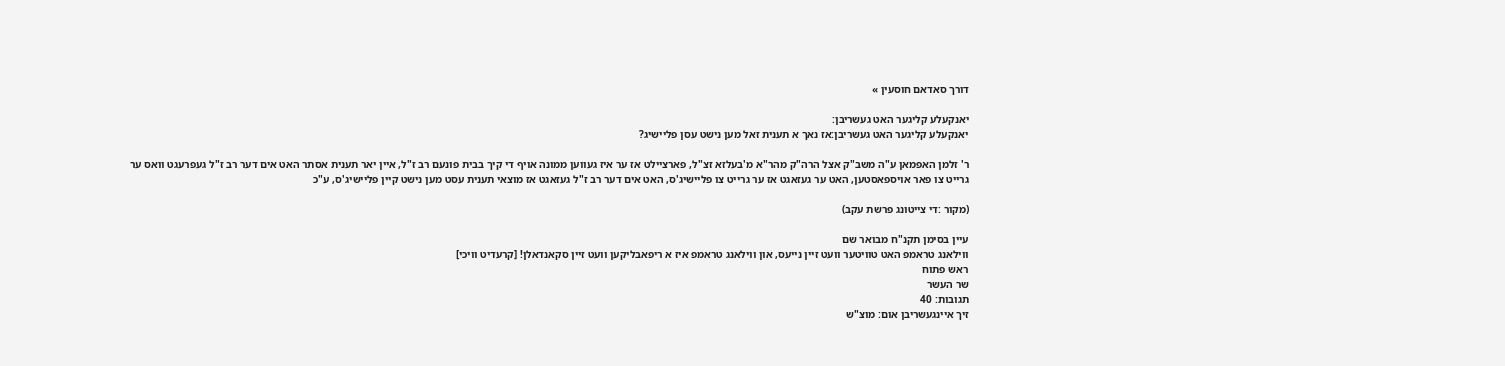דורך סאדאם חוסעין »

יאנקעלע קליגער האט געשריבן:
יאנקעלע קליגער האט געשריבן:אז נאך א תענית זאל מען נישט עסן פליישיג?

ר' זלמן האפמאן ע"ה משב"ק אצל הרה"ק מהר"א מ'בעלזא זצ"ל, פארציילט אז ער איז געווען ממונה אויף די קיך בבית פונעם רב ז"ל, איין יאר תענית אסתר האט אים דער רב ז"ל געפרעגט וואס ער גרייט צו פאר אויספאסטען, האט ער געזאגט אז ער גרייט צו פליישיג'ס, האט אים דער רב ז"ל געזאגט אז מוצאי תענית עסט מען נישט קיין פליישיג'ס, ע"כ

(מקור :די צייטונג פרשת עקב)

עיין בסימן תקנ"ח מבואר שם
ווילאנג טראמפ האט טוויטער וועט זיין נייעס, און ווילאנג טראמפ איז א ריפאבליקען וועט זיין סקאנדאלן! [קרעדיט וויכי]
ראש פתוח
שר העשר
תגובות: 40
זיך איינגעשריבן אום: מוצ"ש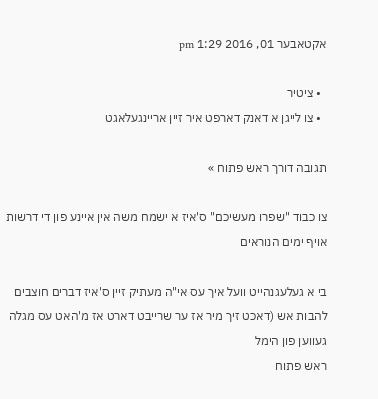אקטאבער 01, 2016 1:29 pm

  • ציטיר
  • צו לייגן א דאנק דארפט איר זיין אריינגעלאגט

תגובה דורך ראש פתוח »

צו כבוד "שפרו מעשיכם" ס'איז א ישמח משה אין איינע פון די דרשות אויף ימים הנוראים

בי א געלעגנהייט וועל איך עס אי"ה מעתיק זיין ס'איז דברים חוצבים להבות אש (דאכט זיך מיר אז ער שרייבט דארט אז מ'האט עס מגלה געווען פון הימל
ראש פתוח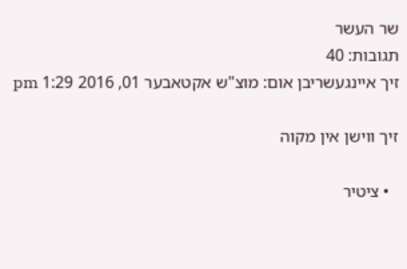שר העשר
תגובות: 40
זיך איינגעשריבן אום: מוצ"ש אקטאבער 01, 2016 1:29 pm

זיך ווישן אין מקוה

  • ציטיר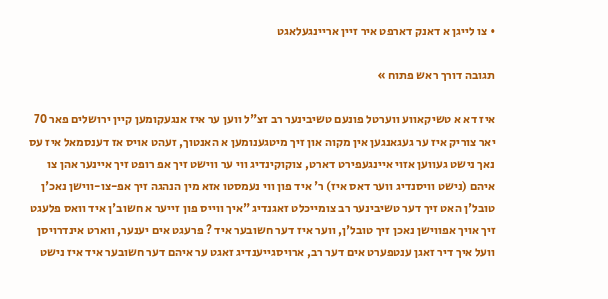• צו לייגן א דאנק דארפט איר זיין אריינגעלאגט

תגובה דורך ראש פתוח »

איז דא א טשיקאווע ווערטל פונעם טשיבינער רב זצ"ל ווען ער איז אנגעקומען קיין ירושלים פאר 70 יאר צוריק איז ער געגאנגען אין מקוה און זיך מיטגענומען א האנטוך, זעהט אויס אז דענסמאל איז עס נאך נישט געווען אזוי איינגעפירט דארט, צוקוקינדיג ווי ער ווישט זיך אפ רופט זיך איינער אהן צו איהם (נישט וויסנדיג ווער דאס איז) ר' איד פון ווי נעמסטו אזא מין הנהגה זיך אפ-צו-ווישן נאכ'ן טובל'ן האט זיך דער טשיבינער רב צומייכלט זאגנדיג "איך ווייס פון זייער א חשוב'ן איד וואס פלעגט זיך אויך אפווישן נאכן זיך טובל'ן, ווער איז דער חשובער איד ? פרעגט אים יענער, ווארט אינדרויסן וועל איך דיר זאגן ענטפערט אים דער רב, ארויסגייענדיג זאגט ער איהם דער חשובער איד איז נישט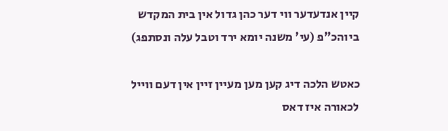קיין אנדעדער ווי דער כהן גדול אין בית המקדש ביוהכ"פ (עי' משנה יומא ירד וטבל עלה ונסתפג)

כאטש הלכה דיג קען מען מעיין זיין אין דעם ווייל לכאורה איז דאס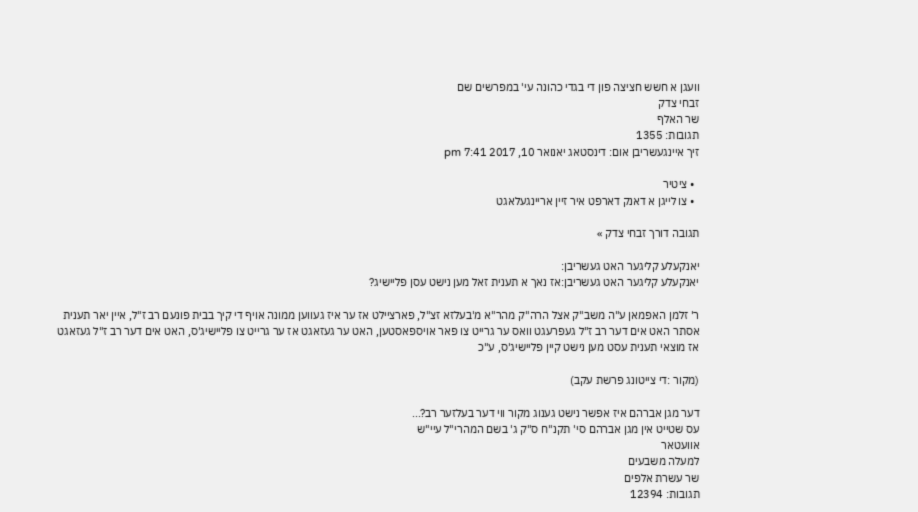וועגן א חשש חציצה פון די בגדי כהונה עי' במפרשים שם
זבחי צדק
שר האלף
תגובות: 1355
זיך איינגעשריבן אום: דינסטאג יאנואר 10, 2017 7:41 pm

  • ציטיר
  • צו לייגן א דאנק דארפט איר זיין אריינגעלאגט

תגובה דורך זבחי צדק »

יאנקעלע קליגער האט געשריבן:
יאנקעלע קליגער האט געשריבן:אז נאך א תענית זאל מען נישט עסן פליישיג?

ר' זלמן האפמאן ע"ה משב"ק אצל הרה"ק מהר"א מ'בעלזא זצ"ל, פארציילט אז ער איז געווען ממונה אויף די קיך בבית פונעם רב ז"ל, איין יאר תענית אסתר האט אים דער רב ז"ל געפרעגט וואס ער גרייט צו פאר אויספאסטען, האט ער געזאגט אז ער גרייט צו פליישיג'ס, האט אים דער רב ז"ל געזאגט אז מוצאי תענית עסט מען נישט קיין פליישיג'ס, ע"כ

(מקור :די צייטונג פרשת עקב)

דער מגן אברהם איז אפשר נישט גענוג מקור ווי דער בעלזער רב?...
עס שטייט אין מגן אברהם סי' תקנ"ח ס"ק ג' בשם המהרי"ל עיי"ש
אוועטאר
למעלה משבעים
שר עשרת אלפים
תגובות: 12394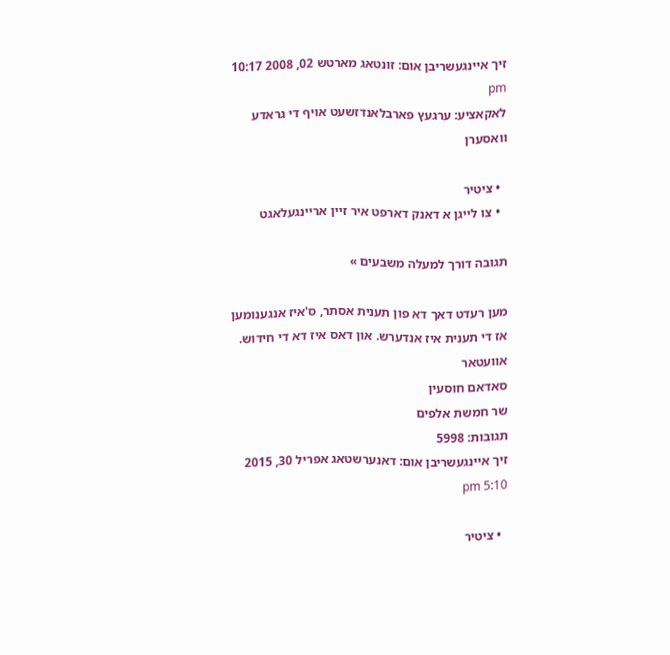זיך איינגעשריבן אום: זונטאג מארטש 02, 2008 10:17 pm
לאקאציע: ערגעץ פארבלאנדזשעט אויף די גראדע וואסערן

  • ציטיר
  • צו לייגן א דאנק דארפט איר זיין אריינגעלאגט

תגובה דורך למעלה משבעים »

מען רעדט דאך דא פון תענית אסתר, ס'איז אנגענומען אז די תענית איז אנדערש. און דאס איז דא די חידוש.
אוועטאר
סאדאם חוסעין
שר חמשת אלפים
תגובות: 5998
זיך איינגעשריבן אום: דאנערשטאג אפריל 30, 2015 5:10 pm

  • ציטיר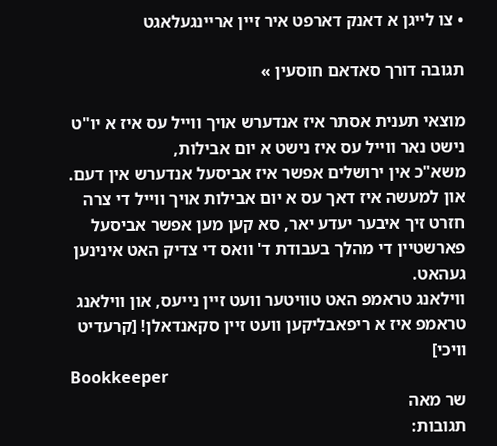• צו לייגן א דאנק דארפט איר זיין אריינגעלאגט

תגובה דורך סאדאם חוסעין »

מוצאי תענית אסתר איז אנדערש אויך ווייל עס איז א יו"ט נישט נאר ווייל עס איז נישט א יום אבילות,
משא"כ אין ירושלים אפשר איז אביסעל אנדערש אין דעם.
און למעשה איז דאך עס א יום אבילות אויך ווייל די צרה חזרט זיך איבער יעדע יאר, סא קען מען אפשר אביסעל פארשטיין די מהלך בעבודת ד' וואס די צדיק האט אינינען געהאט.
ווילאנג טראמפ האט טוויטער וועט זיין נייעס, און ווילאנג טראמפ איז א ריפאבליקען וועט זיין סקאנדאלן! [קרעדיט וויכי]
Bookkeeper
שר מאה
תגובות: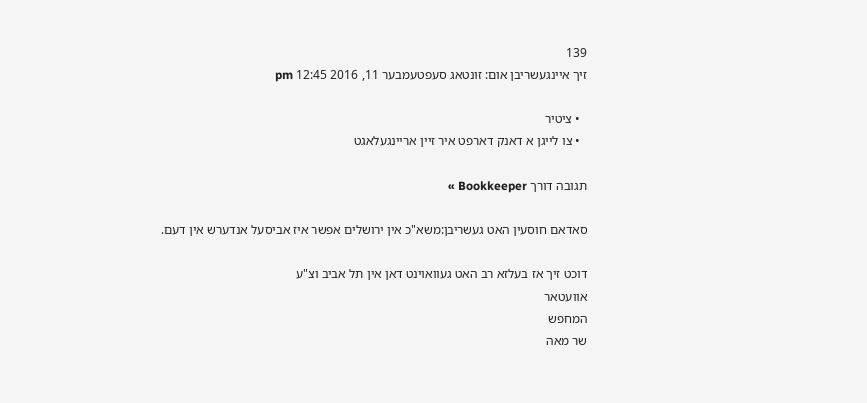139
זיך איינגעשריבן אום: זונטאג סעפטעמבער 11, 2016 12:45 pm

  • ציטיר
  • צו לייגן א דאנק דארפט איר זיין אריינגעלאגט

תגובה דורך Bookkeeper »

סאדאם חוסעין האט געשריבן:משא"כ אין ירושלים אפשר איז אביסעל אנדערש אין דעם.

דוכט זיך אז בעלזא רב האט געוואוינט דאן אין תל אביב וצ"ע
אוועטאר
המחפש
שר מאה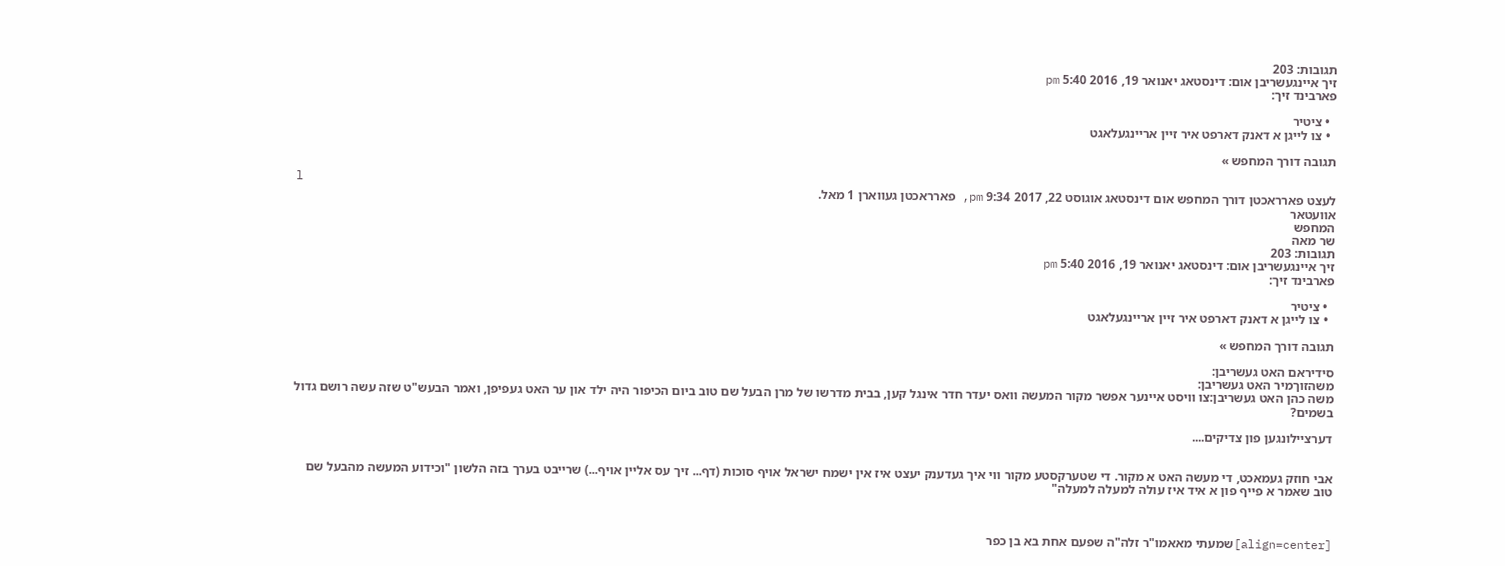תגובות: 203
זיך איינגעשריבן אום: דינסטאג יאנואר 19, 2016 5:40 pm
פארבינד זיך:

  • ציטיר
  • צו לייגן א דאנק דארפט איר זיין אריינגעלאגט

תגובה דורך המחפש »

l
לעצט פארראכטן דורך המחפש אום דינסטאג אוגוסט 22, 2017 9:34 pm, פארראכטן געווארן 1 מאל.
אוועטאר
המחפש
שר מאה
תגובות: 203
זיך איינגעשריבן אום: דינסטאג יאנואר 19, 2016 5:40 pm
פארבינד זיך:

  • ציטיר
  • צו לייגן א דאנק דארפט איר זיין אריינגעלאגט

תגובה דורך המחפש »

סידיראם האט געשריבן:
משהזוךמיר האט געשריבן:
משה כהן האט געשריבן:צו וויסט איינער אפשר מקור המעשה וואס יעדר חדר אינגל קען, בבית מדרשו של מרן הבעל שם טוב ביום הכיפור היה ילד און ער האט געפיפן, ואמר הבעש"ט שזה עשה רושם גדול בשמים?

דערציילונגען פון צדיקים....


אבי חוזק געמאכט, די מעשה האט א מקור. די שטערקסטע מקור ווי איך געדענק יעצט איז אין ישמח ישראל אויף סוכות (דף... זיך עס אליין אויף...) שרייבט בערך בזה הלשון "וכידוע המעשה מהבעל שם טוב שאמר א פייף פון א איד איז עולה למעלה למעלה"



[align=center]שמעתי מאאמו"ר זלה"ה שפעם אחת בא בן כפר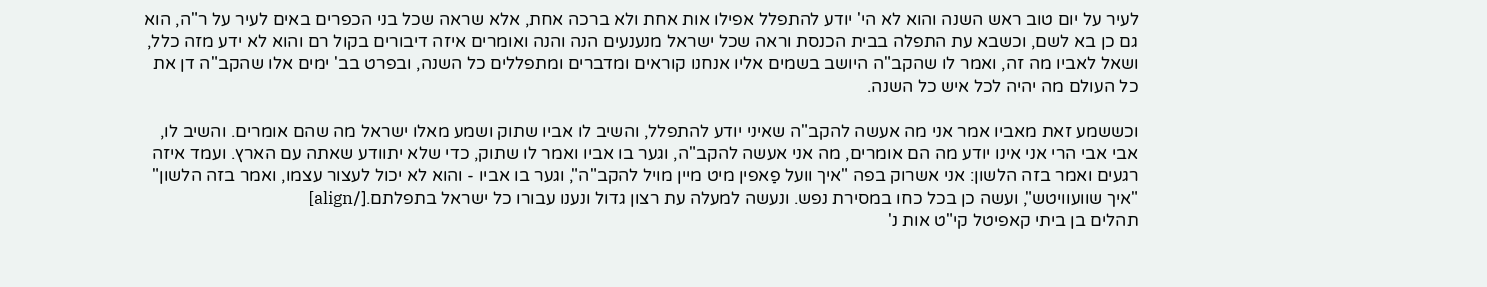לעיר על יום טוב ראש השנה והוא לא הי' יודע להתפלל אפילו אות אחת ולא ברכה אחת, אלא שראה שכל בני הכפרים באים לעיר על ר"ה, הוא גם כן בא לשם, וכשבא עת התפלה בבית הכנסת וראה שכל ישראל מנענעים הנה והנה ואומרים איזה דיבורים בקול רם והוא לא ידע מזה כלל, ושאל לאביו מה זה, ואמר לו שהקב"ה היושב בשמים אליו אנחנו קוראים ומדברים ומתפללים כל השנה, ובפרט בב' ימים אלו שהקב"ה דן את כל העולם מה יהיה לכל איש כל השנה.

וכששמע זאת מאביו אמר אני מה אעשה להקב"ה שאיני יודע להתפלל, והשיב לו אביו שתוק ושמע מאלו ישראל מה שהם אומרים. והשיב לו, אבי אבי הרי אני אינו יודע מה הם אומרים, מה אני אעשה להקב"ה, וגער בו אביו ואמר לו שתוק, כדי שלא יתוודע שאתה עם הארץ. ועמד איזה רגעים ואמר בזה הלשון: אני אשרוק בפה "איך וועל פַאפין מיט מיין מויל להקב"ה", וגער בו אביו - והוא לא יכול לעצור עצמו, ואמר בזה הלשון" "איך שוועוויטש", ועשה כן בכל כחו במסירת נפש. ונעשה למעלה עת רצון גדול ונענו עבורו כל ישראל בתפלתם.[/align]
תהלים בן ביתי קאפיטל קי"ט אות נ'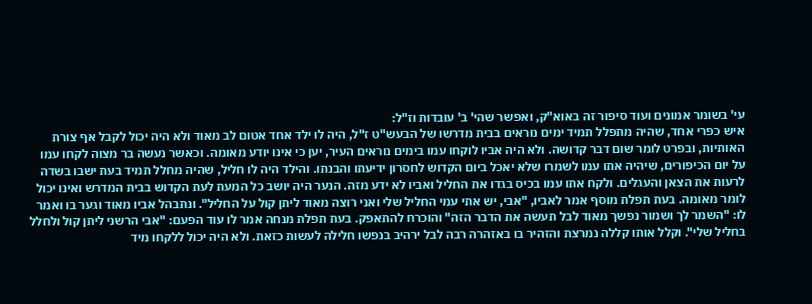עי' בשומר אמונים ועוד סיפור זה באוא"ק, ואפשר שהי' ב' עובדות וז"ל:
איש כפרי אחד, שהיה מתפלל תמיד ימים נוראים בבית מדרשו של הבעש"ט ז"ל, היה לו ילד אחד אטום לב מאוד ולא היה יכול לקבל אף צורת האותיות, ובפרט לומר שום דבר קדושה. ולא היה אביו לוקחו עמו בימים נוראים העיר, יען כי אינו יודע מאומה. וכאשר נעשה בר מצוה לקחו עמו על יום הכיפורים, שיהיה אתו עמו לשמרו שלא יאכל ביום הקדוש לחסרון ידיעתו והבנתו. והילד היה לו חליל, שהיה מחלל תמיד בעת ישבו בשדה לרעות את הצאן והעגלים. ולקח אתו עמו בכיס בגדו את החליל ואביו לא ידע מזה. הנער היה יושב כל המעת לעת הקדוש בבית המדרש ואינו יכול לומר מאומה. בעת תפלת מוסף אמר לאביו, "אבי, יש אתי עמי החליל שלי ואני רוצה מאוד ליתן קול על החליל". ונתבהל אביו מאוד וגער בו ואמר לו: "השמר לך ושמור נפשך מאוד לבל תעשה את הדבר הזה" והוכרח להתאפק. בעת תפלת מנחה אמר לו עוד הפעם: "אבי הרשני ליתן קול ולחלל בחליל שלי". וקלל אותו קללה נמרצת והזהיר בו באזהרה רבה לבל ירהיב בנפשו חלילה לעשות כזאת. ולא היה יכול ללקחו מיד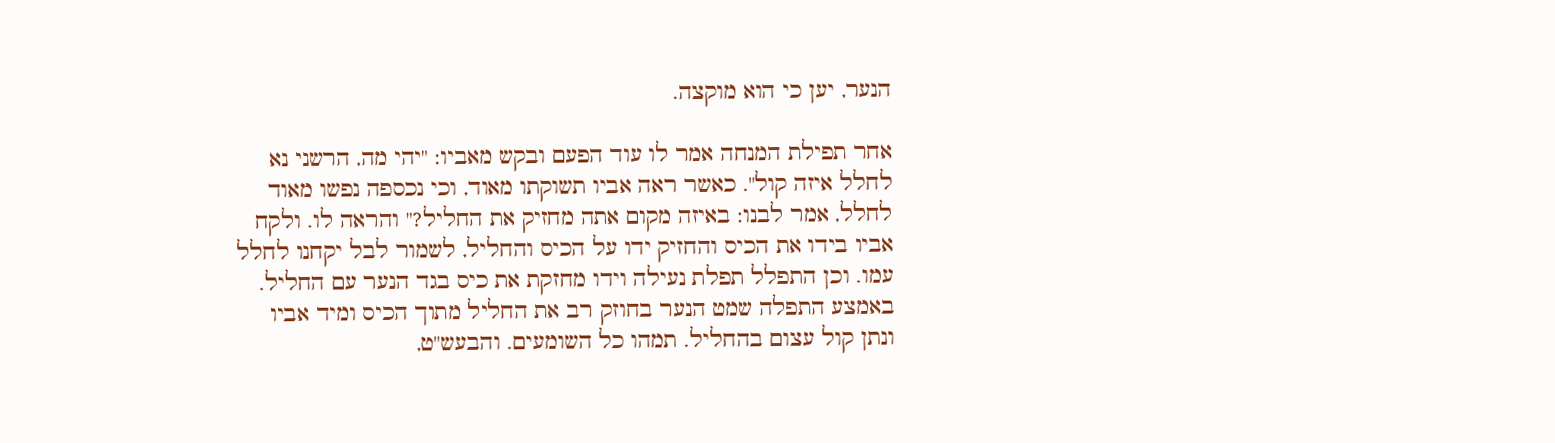הנער, יען כי הוא מוקצה.

אחר תפילת המנחה אמר לו עוד הפעם ובקש מאביו: "יהי מה, הרשני נא לחלל איזה קול". כאשר ראה אביו תשוקתו מאוד, וכי נכספה נפשו מאוד לחלל, אמר לבנו: באיזה מקום אתה מחזיק את החליל?" והראה לו. ולקח אביו בידו את הכיס והחזיק ידו על הכיס והחליל, לשמור לבל יקחנו לחלל עמו. וכן התפלל תפלת נעילה וידו מחזקת את כיס בגד הנער עם החליל. באמצע התפלה שמט הנער בחוזק רב את החליל מתוך הכיס ומיד אביו ונתן קול עצום בהחליל. תמהו כל השומעים. והבעש"ט,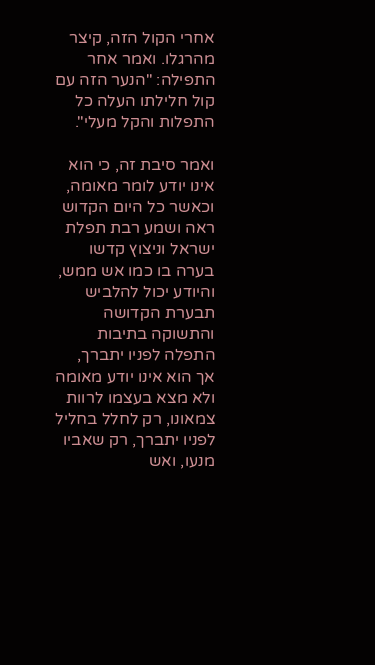אחרי הקול הזה, קיצר מהרגלו. ואמר אחר התפילה: "הנער הזה עם קול חלילתו העלה כל התפלות והקל מעלי".

ואמר סיבת זה, כי הוא אינו יודע לומר מאומה, וכאשר כל היום הקדוש ראה ושמע רבת תפלת ישראל וניצוץ קדשו בערה בו כמו אש ממש, והיודע יכול להלביש תבערת הקדושה והתשוקה בתיבות התפלה לפניו יתברך, אך הוא אינו יודע מאומה ולא מצא בעצמו לרוות צמאונו, רק לחלל בחליל לפניו יתברך, רק שאביו מנעו, ואש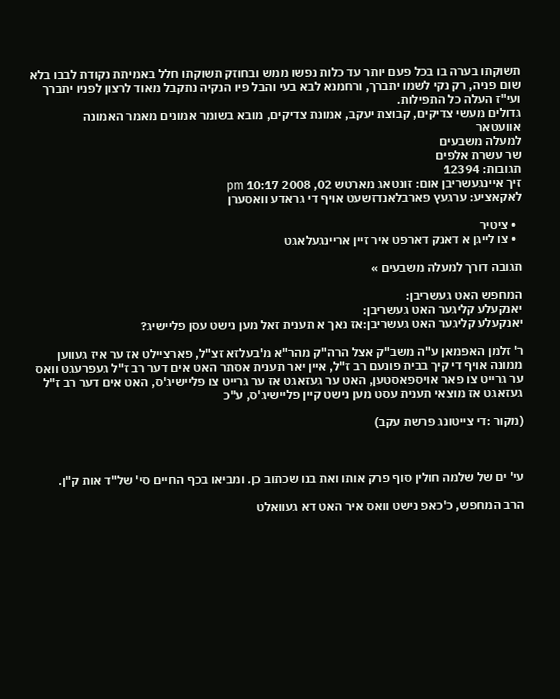תשוקתו בערה בו בכל פעם יותר עד כלות נפשו ממש ובחוזק תשוקתו חלל באמיתת נקודת לבבו בלא שום פניה, רק נקי לשמו יתברך, ורחמנא לבא בעי והבל פיו הנקיה נתקבל מאוד לרצון לפניו יתברך ועי"ז העלה כל התפילות.
גדולים מעשי צדיקים, קבוצת יעקב, אמונת צדיקים, מובא בשומר אמונים מאמר האמונה
אוועטאר
למעלה משבעים
שר עשרת אלפים
תגובות: 12394
זיך איינגעשריבן אום: זונטאג מארטש 02, 2008 10:17 pm
לאקאציע: ערגעץ פארבלאנדזשעט אויף די גראדע וואסערן

  • ציטיר
  • צו לייגן א דאנק דארפט איר זיין אריינגעלאגט

תגובה דורך למעלה משבעים »

המחפש האט געשריבן:
יאנקעלע קליגער האט געשריבן:
יאנקעלע קליגער האט געשריבן:אז נאך א תענית זאל מען נישט עסן פליישיג?

ר' זלמן האפמאן ע"ה משב"ק אצל הרה"ק מהר"א מ'בעלזא זצ"ל, פארציילט אז ער איז געווען ממונה אויף די קיך בבית פונעם רב ז"ל, איין יאר תענית אסתר האט אים דער רב ז"ל געפרעגט וואס ער גרייט צו פאר אויספאסטען, האט ער געזאגט אז ער גרייט צו פליישיג'ס, האט אים דער רב ז"ל געזאגט אז מוצאי תענית עסט מען נישט קיין פליישיג'ס, ע"כ

(מקור :די צייטונג פרשת עקב)



עי' ים של שלמה חולין סוף פרק אותו ואת בנו שכתוב כן. ומביאו בכף החיים סי' של"ד אות ק"ן.

הרב המחפש, כ'כאפ נישט וואס איר האט דא געוואלט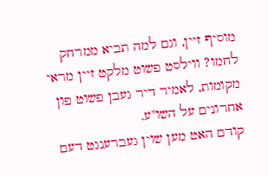מוסיף זיין, וגם למה תביא ממרחק לחמו? ווילסט פשוט מלקט זיין מראי מקומות, לאמיר דיר געבן פשוט פון אחרונים על השו"ע.
קודם האט מען שוין געברענגט דעם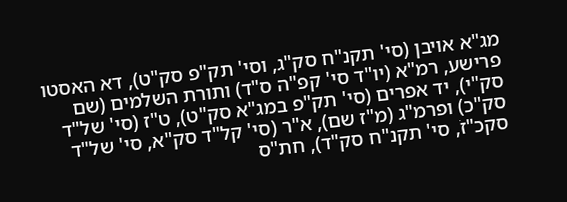מג"א אויבן (סי' תקנ"ח סק"ג, וסי' תק"פ סק"ט), דא האסטו פרישע, רמ"א (יו"ד סי' קפ"ה ס"ד) ותורת השלמים (שם סק"י), יד אפרים (סי' תק"פ במג"א סק"ט), ט"ז (סי' של"ד סק"כ) ופרמ"ג (מ"ז שם), א"ר (סי' קל"ד סק"א, סי' של"ד סקכ"זׂ, סי' תקנ"ח סק"ד), חת"ס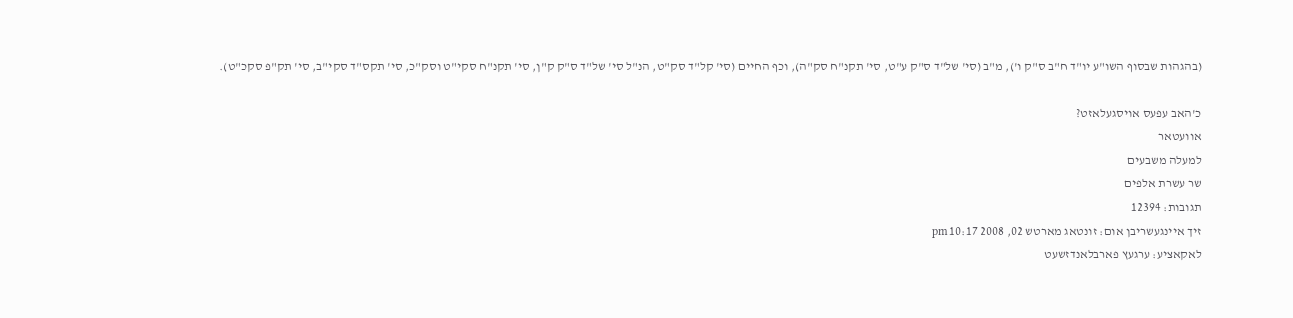(בהגהות שבסוף השו"ע יו"ד ח"ב ס"ק ו'), מ"ב (סי' של"ד ס"ק ע"ט, סי' תקנ"ח סק"ה), וכף החיים (סי' קל"ד סק"ט, הנ"ל סי' של"ד ס"ק ק"ן, סי' תקנ"ח סקי"ט וסק"כ, סי' תקס"ד סקי"ב, סי' תק"פ סקכ"ט).

כ'האב עפעס אויסגעלאזט?
אוועטאר
למעלה משבעים
שר עשרת אלפים
תגובות: 12394
זיך איינגעשריבן אום: זונטאג מארטש 02, 2008 10:17 pm
לאקאציע: ערגעץ פארבלאנדזשעט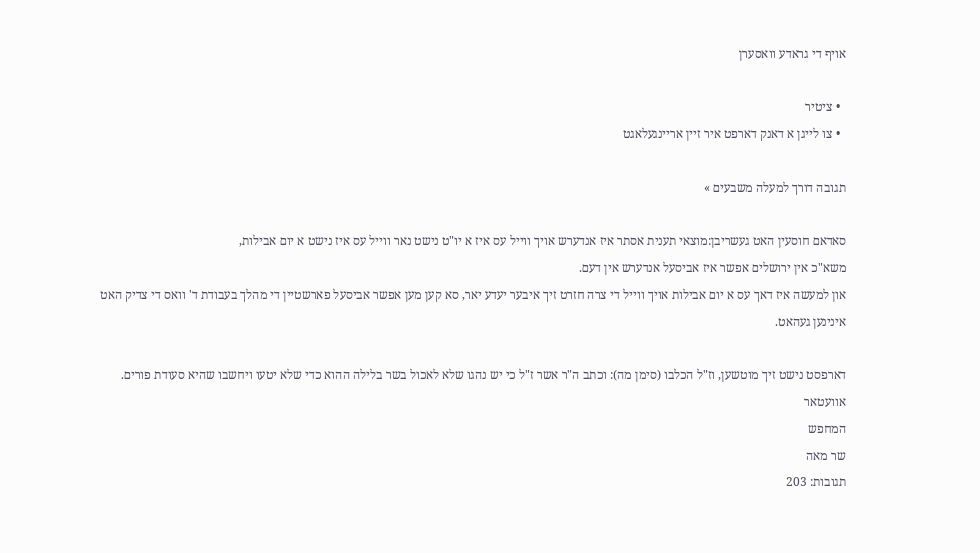אויף די גראדע וואסערן

  • ציטיר
  • צו לייגן א דאנק דארפט איר זיין אריינגעלאגט

תגובה דורך למעלה משבעים »

סאדאם חוסעין האט געשריבן:מוצאי תענית אסתר איז אנדערש אויך ווייל עס איז א יו"ט נישט נאר ווייל עס איז נישט א יום אבילות,
משא"כ אין ירושלים אפשר איז אביסעל אנדערש אין דעם.
און למעשה איז דאך עס א יום אבילות אויך ווייל די צרה חזרט זיך איבער יעדע יאר, סא קען מען אפשר אביסעל פארשטיין די מהלך בעבודת ד' וואס די צדיק האט אינינען געהאט.

דארפסט נישט זיך מוטשען, וז"ל הכלבו (סימן מה): וכתב ה"ר אשר ז"ל כי יש נהגו שלא לאכול בשר בלילה ההוא כדי שלא יטעו ויחשבו שהיא סעודת פורים.
אוועטאר
המחפש
שר מאה
תגובות: 203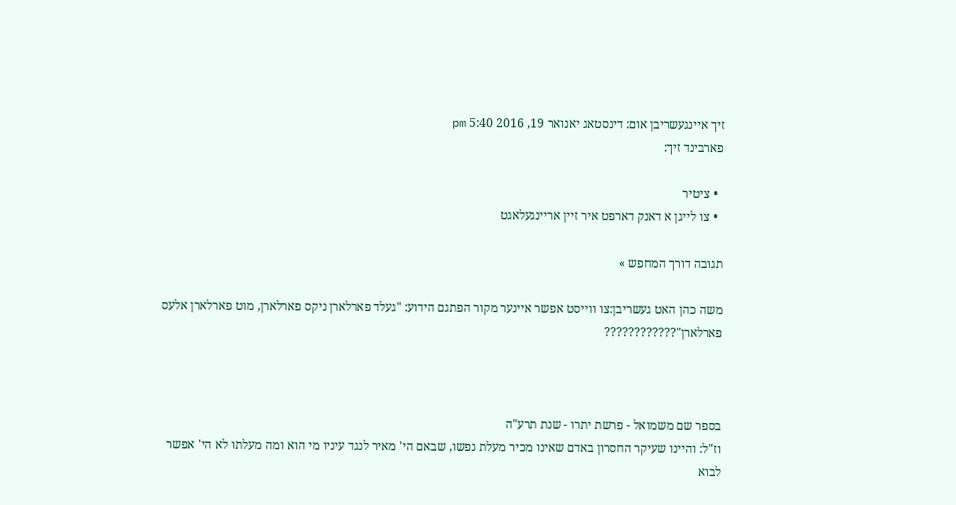זיך איינגעשריבן אום: דינסטאג יאנואר 19, 2016 5:40 pm
פארבינד זיך:

  • ציטיר
  • צו לייגן א דאנק דארפט איר זיין אריינגעלאגט

תגובה דורך המחפש »

משה כהן האט געשריבן:צו ווייסט אפשר איינער מקור הפתגם הידוע: "געלד פארלארן ניקס פארלארן, מוט פארלארן אלעס פארלארן"????????????



בספר שם משמואל - פרשת יתרו - שנת תרע"ה
וז"ל: והיינו שעיקר החסרון באדם שאינו מכיר מעלת נפשו, שבאם הי' מאיר לנגד עיניו מי הוא ומה מעלתו לא הי' אפשר לבוא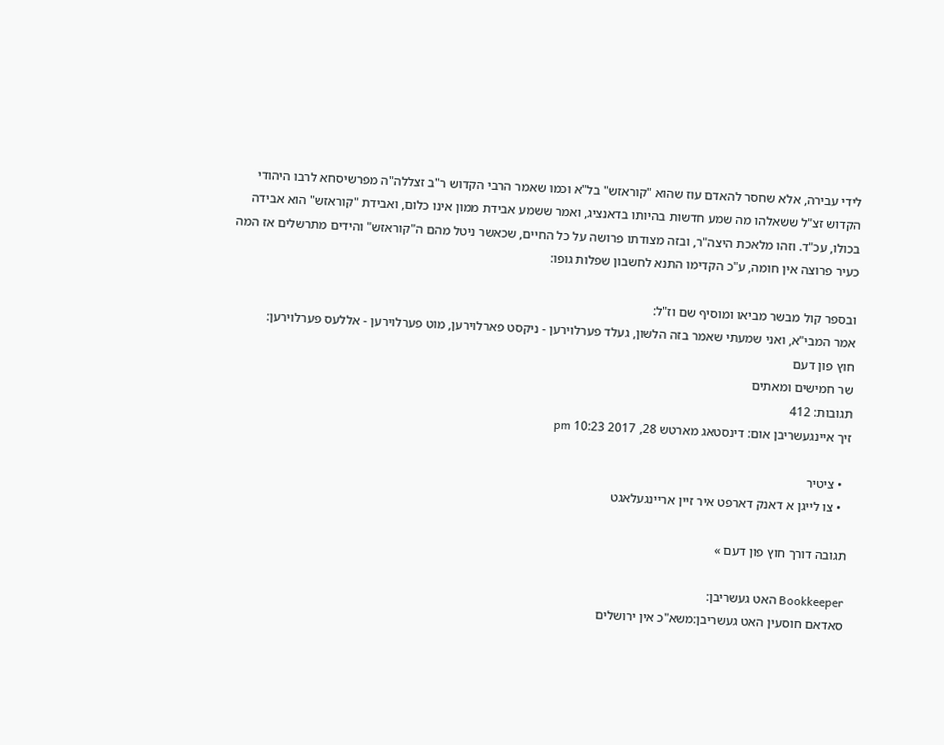לידי עבירה, אלא שחסר להאדם עוז שהוא "קוראזש" בל"א וכמו שאמר הרבי הקדוש ר"ב זצללה"ה מפרשיסחא לרבו היהודי הקדוש זצ"ל ששאלהו מה שמע חדשות בהיותו בדאנציג, ואמר ששמע אבידת ממון אינו כלום, ואבידת "קוראזש" הוא אבידה בכולו, עכ"ד. וזהו מלאכת היצה"ר, ובזה מצודתו פרושה על כל החיים, שכאשר ניטל מהם ה"קוראזש" והידים מתרשלים אז המה כעיר פרוצה אין חומה, ע"כ הקדימו התנא לחשבון שפלות גופו:

ובספר קול מבשר מביאו ומוסיף שם וז"ל:
אמר המבי"א, ואני שמעתי שאמר בזה הלשון, געלד פערלוירען - ניקסט פארלוירען, מוט פערלוירען - אללעס פערלוירען:
חוץ פון דעם
שר חמישים ומאתים
תגובות: 412
זיך איינגעשריבן אום: דינסטאג מארטש 28, 2017 10:23 pm

  • ציטיר
  • צו לייגן א דאנק דארפט איר זיין אריינגעלאגט

תגובה דורך חוץ פון דעם »

Bookkeeper האט געשריבן:
סאדאם חוסעין האט געשריבן:משא"כ אין ירושלים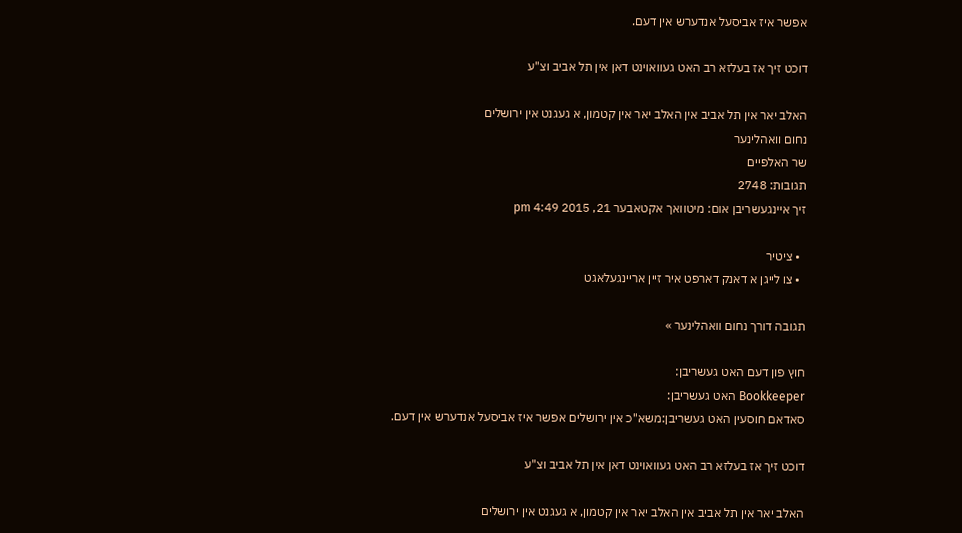אפשר איז אביסעל אנדערש אין דעם.

דוכט זיך אז בעלזא רב האט געוואוינט דאן אין תל אביב וצ"ע

האלב יאר אין תל אביב אין האלב יאר אין קטמון, א געגנט אין ירושלים
נחום וואהלינער
שר האלפיים
תגובות: 2748
זיך איינגעשריבן אום: מיטוואך אקטאבער 21, 2015 4:49 pm

  • ציטיר
  • צו לייגן א דאנק דארפט איר זיין אריינגעלאגט

תגובה דורך נחום וואהלינער »

חוץ פון דעם האט געשריבן:
Bookkeeper האט געשריבן:
סאדאם חוסעין האט געשריבן:משא"כ אין ירושלים אפשר איז אביסעל אנדערש אין דעם.

דוכט זיך אז בעלזא רב האט געוואוינט דאן אין תל אביב וצ"ע

האלב יאר אין תל אביב אין האלב יאר אין קטמון, א געגנט אין ירושלים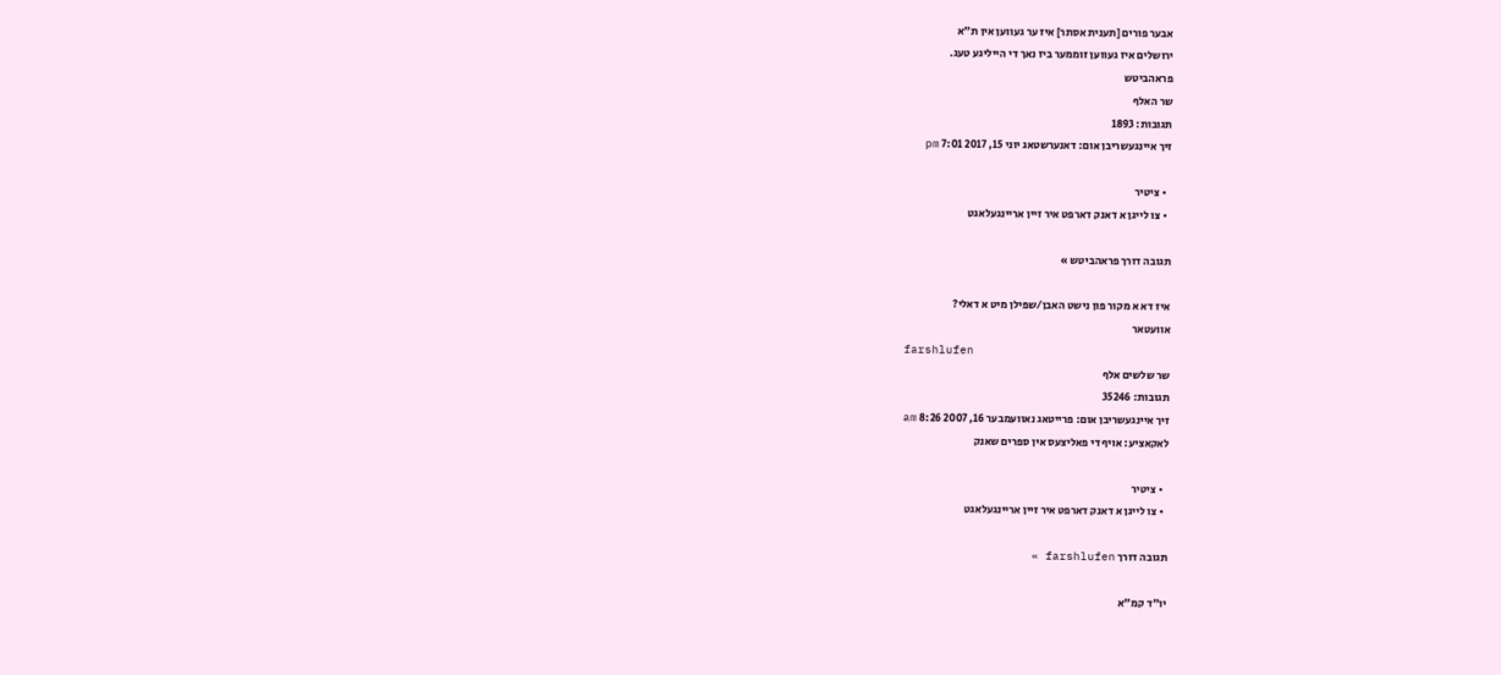אבער פורים [תענית אסתר] איז ער געווען אין ת"א
ירושלים איז געווען זוממער ביז נאך די הייליגע טעג.
פראהביטש
שר האלף
תגובות: 1893
זיך איינגעשריבן אום: דאנערשטאג יוני 15, 2017 7:01 pm

  • ציטיר
  • צו לייגן א דאנק דארפט איר זיין אריינגעלאגט

תגובה דורך פראהביטש »

איז דא א מקור פון נישט האבן/שפילן מיט א דאלי?
אוועטאר
farshlufen
שר שלשים אלף
תגובות: 35246
זיך איינגעשריבן אום: פרייטאג נאוועמבער 16, 2007 8:26 am
לאקאציע: אויף די פאליצעס אין ספרים שאנק

  • ציטיר
  • צו לייגן א דאנק דארפט איר זיין אריינגעלאגט

תגובה דורך farshlufen »

יו"ד קמ"א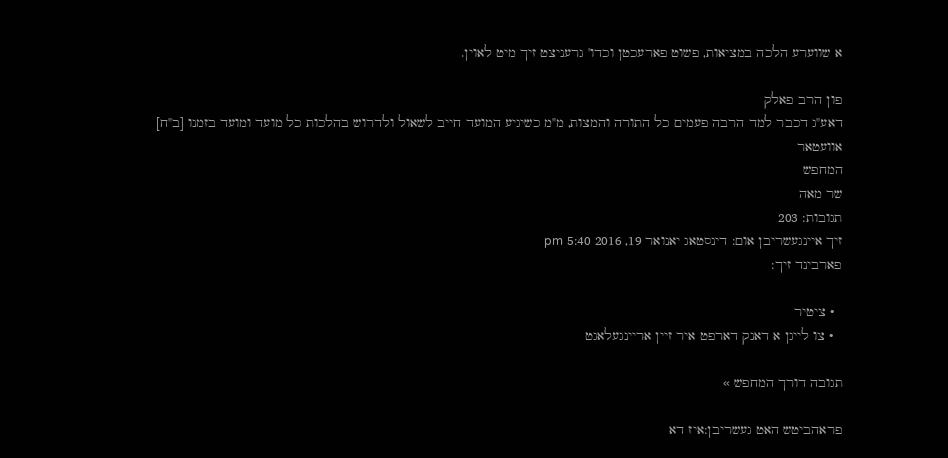א שווערע הלכה במציאות, פשוט פארעכטן וכדו' גרעניצט זיך מיט לאוין.

פון הרב פאלק
דאע"ג דכבר למד הרבה פעמים כל התורה והמצות, מ"מ כשיגיע המועד חייב לשאול ולדרוש בהלכות כל מועד ומועד בזמנו [ב"ח]
אוועטאר
המחפש
שר מאה
תגובות: 203
זיך איינגעשריבן אום: דינסטאג יאנואר 19, 2016 5:40 pm
פארבינד זיך:

  • ציטיר
  • צו לייגן א דאנק דארפט איר זיין אריינגעלאגט

תגובה דורך המחפש »

פראהביטש האט געשריבן:איז דא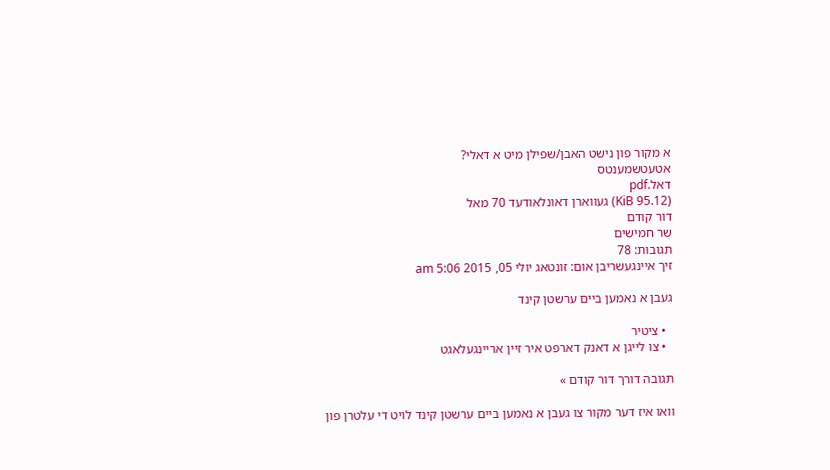א מקור פון נישט האבן/שפילן מיט א דאלי?
אטעטשמענטס
דאל.pdf
(95.12 KiB) געווארן דאונלאודעד 70 מאל
דור קודם
שר חמישים
תגובות: 78
זיך איינגעשריבן אום: זונטאג יולי 05, 2015 5:06 am

געבן א נאמען ביים ערשטן קינד

  • ציטיר
  • צו לייגן א דאנק דארפט איר זיין אריינגעלאגט

תגובה דורך דור קודם »

וואו איז דער מקור צו געבן א נאמען ביים ערשטן קינד לויט די עלטרן פון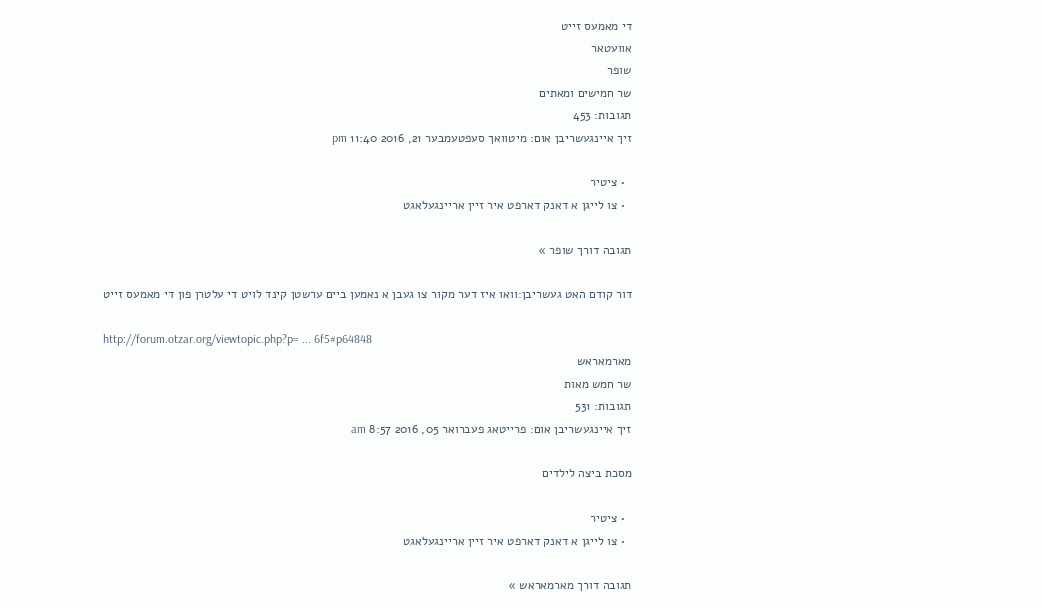די מאמעס זייט
אוועטאר
שופר
שר חמישים ומאתים
תגובות: 453
זיך איינגעשריבן אום: מיטוואך סעפטעמבער 21, 2016 11:40 pm

  • ציטיר
  • צו לייגן א דאנק דארפט איר זיין אריינגעלאגט

תגובה דורך שופר »

דור קודם האט געשריבן:וואו איז דער מקור צו געבן א נאמען ביים ערשטן קינד לויט די עלטרן פון די מאמעס זייט

http://forum.otzar.org/viewtopic.php?p= ... 6f5#p64848
מארמאראש
שר חמש מאות
תגובות: 531
זיך איינגעשריבן אום: פרייטאג פעברואר 05, 2016 8:57 am

מסכת ביצה לילדים

  • ציטיר
  • צו לייגן א דאנק דארפט איר זיין אריינגעלאגט

תגובה דורך מארמאראש »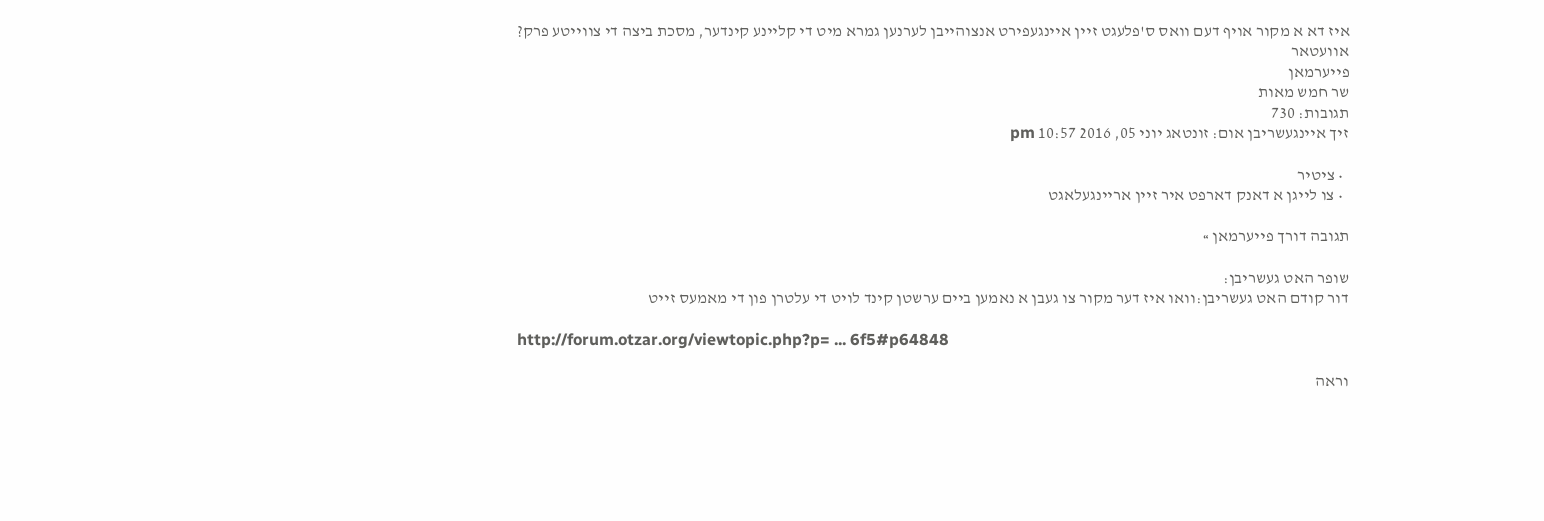איז דא א מקור אויף דעם וואס ס'פלעגט זיין איינגעפירט אנצוהייבן לערנען גמרא מיט די קליינע קינדער, מסכת ביצה די צווייטע פרק?
אוועטאר
פייערמאן
שר חמש מאות
תגובות: 730
זיך איינגעשריבן אום: זונטאג יוני 05, 2016 10:57 pm

  • ציטיר
  • צו לייגן א דאנק דארפט איר זיין אריינגעלאגט

תגובה דורך פייערמאן »

שופר האט געשריבן:
דור קודם האט געשריבן:וואו איז דער מקור צו געבן א נאמען ביים ערשטן קינד לויט די עלטרן פון די מאמעס זייט

http://forum.otzar.org/viewtopic.php?p= ... 6f5#p64848

וראה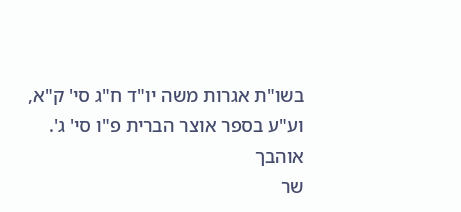בשו"ת אגרות משה יו"ד ח"ג סי' ק"א, וע"ע בספר אוצר הברית פ"ו סי' ג'.
אוהבך
שר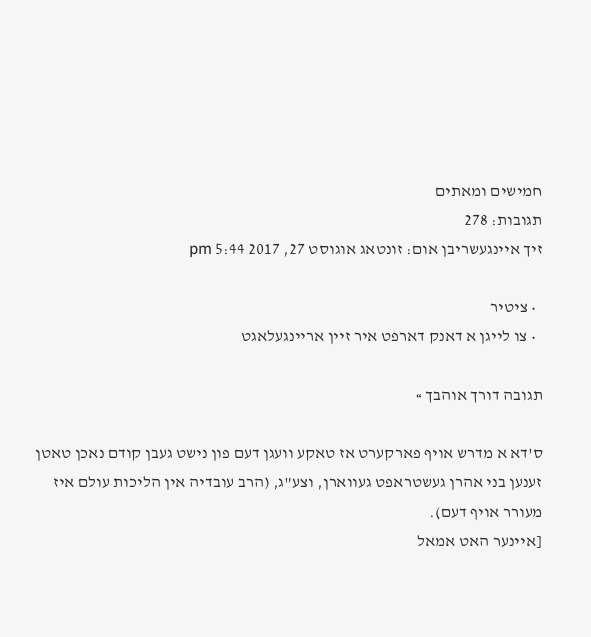חמישים ומאתים
תגובות: 278
זיך איינגעשריבן אום: זונטאג אוגוסט 27, 2017 5:44 pm

  • ציטיר
  • צו לייגן א דאנק דארפט איר זיין אריינגעלאגט

תגובה דורך אוהבך »

ס'דא א מדרש אויף פארקערט אז טאקע וועגן דעם פון נישט געבן קודם נאכן טאטן זענען בני אהרן געשטראפט געווארן, וצע"ג, (הרב עובדיה אין הליכות עולם איז מעורר אויף דעם).
[איינער האט אמאל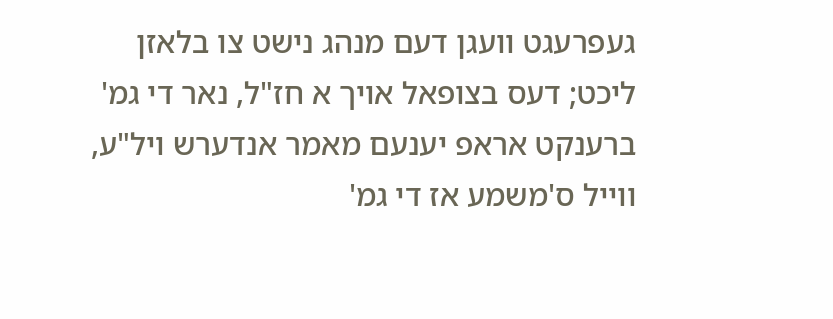געפרעגט וועגן דעם מנהג נישט צו בלאזן ליכט; דעס בצופאל אויך א חז"ל, נאר די גמ' ברענקט אראפ יענעם מאמר אנדערש ויל"ע, ווייל ס'משמע אז די גמ'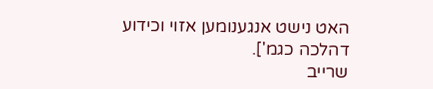האט נישט אנגענומען אזוי וכידוע דהלכה כגמ'].
שרייב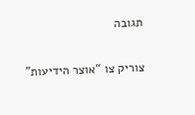תגובה

צוריק צו “אוצר הידיעות”